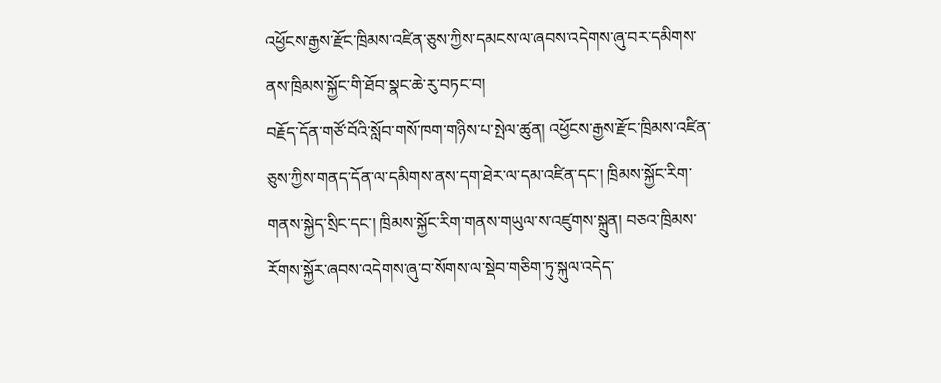འཕྱོངས་རྒྱས་རྫོང་ཁྲིམས་འཛིན་ཅུས་ཀྱིས་དམངས་ལ་ཞབས་འདེགས་ཞུ་བར་དམིགས་ནས་ཁྲིམས་སྐྱོང་གི་ཐོབ་སྣང་ཆེ་རུ་བཏང་བ།
བརྗོད་དོན་གཙོ་བོའི་སློབ་གསོ་ཁག་གཉིས་པ་སྤེལ་ཚུན། འཕྱོངས་རྒྱས་རྫོང་ཁྲིམས་འཛིན་ཅུས་ཀྱིས་གནད་དོན་ལ་དམིགས་ནས་དག་ཐེར་ལ་དམ་འཛིན་དང་། ཁྲིམས་སྐྱོང་རིག་གནས་སྐྱེད་སྲིང་དང་། ཁྲིམས་སྐྱོང་རིག་གནས་གཡུལ་ས་འཛུགས་སྐྲུན། བཅའ་ཁྲིམས་རོགས་སྐྱོར་ཞབས་འདེགས་ཞུ་བ་སོགས་ལ་སྡེབ་གཅིག་ཏུ་སྐུལ་འདེད་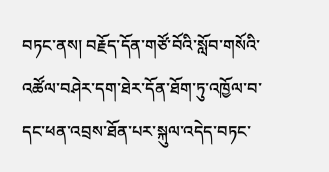བཏང་ནས། བརྗོད་དོན་གཙོ་བོའི་སློབ་གསོའི་འཚོལ་བཤེར་དག་ཐེར་དོན་ཐོག་ཏུ་འཁྱོལ་བ་དང་ཕན་འབྲས་ཐོན་པར་སྐུལ་འདེད་བཏང་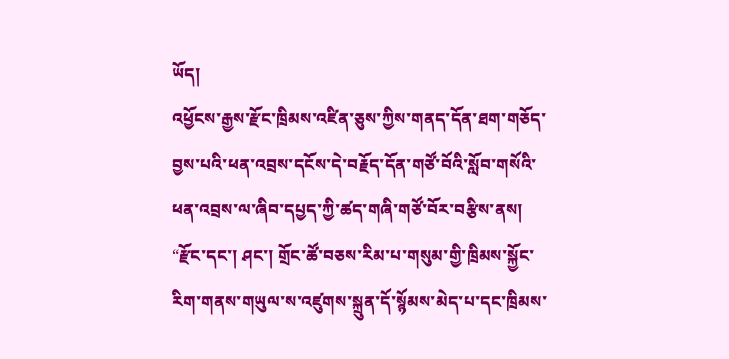ཡོད།
འཕྱོངས་རྒྱས་རྫོང་ཁྲིམས་འཛིན་ཅུས་ཀྱིས་གནད་དོན་ཐག་གཅོད་བྱས་པའི་ཕན་འབྲས་དངོས་དེ་བརྗོད་དོན་གཙོ་བོའི་སློབ་གསོའི་ཕན་འབྲས་ལ་ཞིབ་དཔྱད་ཀྱི་ཚད་གཞི་གཙོ་བོར་བརྩིས་ནས། “རྫོང་དང་། ཤང་། གྲོང་ཚོ་བཅས་རིམ་པ་གསུམ་གྱི་ཁྲིམས་སྐྱོང་རིག་གནས་གཡུལ་ས་འཛུགས་སྐྲུན་དོ་སྙོམས་མེད་པ་དང་ཁྲིམས་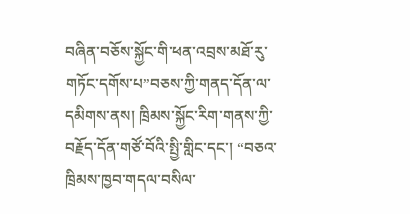བཞིན་བཅོས་སྐྱོང་གི་ཕན་འབྲས་མཐོ་རུ་གཏོང་དགོས་པ”བཅས་ཀྱི་གནད་དོན་ལ་དམིགས་ནས། ཁྲིམས་སྐྱོང་རིག་གནས་ཀྱི་བརྗོད་དོན་གཙོ་བོའི་སྤྱི་གླིང་དང་། “བཅའ་ཁྲིམས་ཁྱབ་གདལ་བསིལ་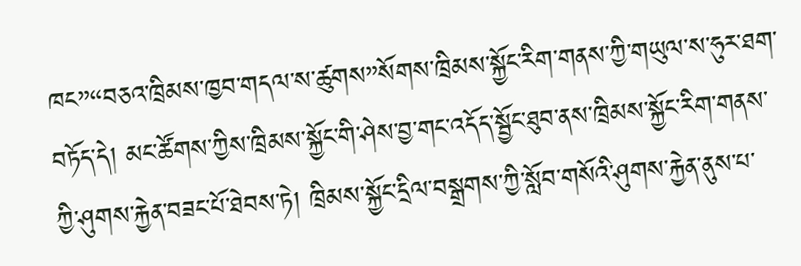ཁང”“བཅའ་ཁྲིམས་ཁྱབ་གདལ་ས་ཚུགས”སོགས་ཁྲིམས་སྐྱོང་རིག་གནས་ཀྱི་གཡུལ་ས་ཧུར་ཐག་བཏོད་དེ། མང་ཚོགས་ཀྱིས་ཁྲིམས་སྐྱོང་གི་ཤེས་བྱ་གང་འདོད་སྦྱོང་ཐུབ་ནས་ཁྲིམས་སྐྱོང་རིག་གནས་ཀྱི་ཤུགས་རྐྱེན་བཟང་པོ་ཐེབས་ཏེ། ཁྲིམས་སྐྱོང་དྲིལ་བསྒྲགས་ཀྱི་སློབ་གསོའི་ཤུགས་རྐྱེན་ནུས་པ་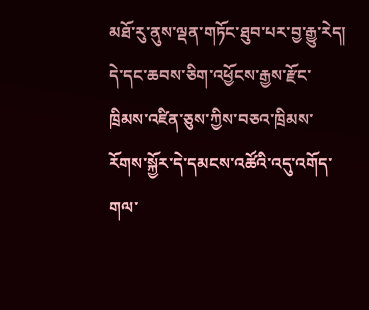མཐོ་རུ་ནུས་ལྡན་གཏོང་ཐུབ་པར་བྱ་རྒྱུ་རེད།
དེ་དང་ཆབས་ཅིག་འཕྱོངས་རྒྱས་རྫོང་ཁྲིམས་འཛིན་ཅུས་ཀྱིས་བཅའ་ཁྲིམས་རོགས་སྐྱོར་དེ་དམངས་འཚོའི་འདུ་འགོད་གལ་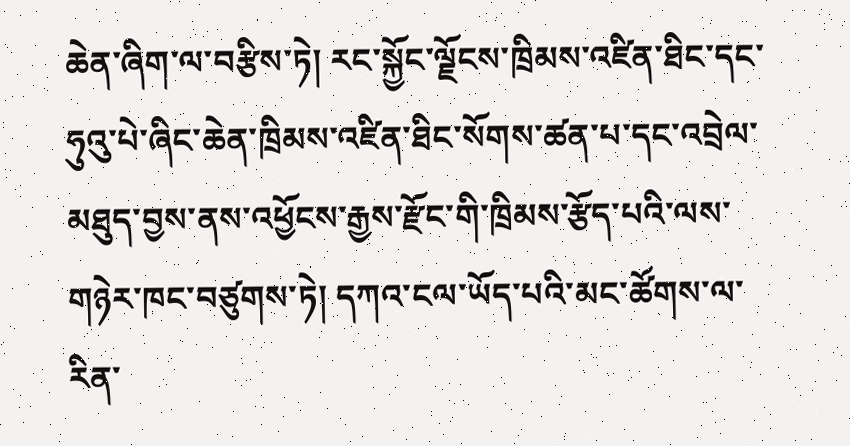ཆེན་ཞིག་ལ་བརྩིས་ཏེ། རང་སྐྱོང་ལྗོངས་ཁྲིམས་འཛིན་ཐིང་དང་ཧུའུ་པེ་ཞིང་ཆེན་ཁྲིམས་འཛིན་ཐིང་སོགས་ཚན་པ་དང་འབྲེལ་མཐུད་བྱས་ནས་འཕྱོངས་རྒྱས་རྫོང་གི་ཁྲིམས་རྩོད་པའི་ལས་གཉེར་ཁང་བཙུགས་ཏེ། དཀའ་ངལ་ཡོད་པའི་མང་ཚོགས་ལ་རིན་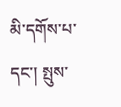མི་དགོས་པ་དང་། སྤུས་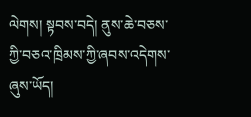ལེགས། སྟབས་བདེ། ནུས་ཆེ་བཅས་ཀྱི་བཅའ་ཁྲིམས་ཀྱི་ཞབས་འདེགས་ཞུས་ཡོད།